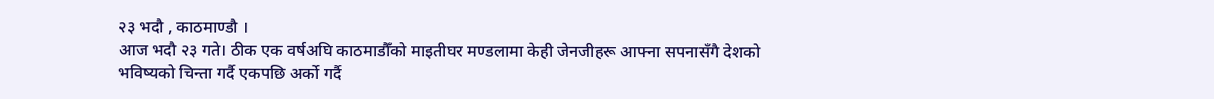२३ भदौ , काठमाण्डौ ।
आज भदौ २३ गते। ठीक एक वर्षअघि काठमाडौँको माइतीघर मण्डलामा केही जेनजीहरू आफ्ना सपनासँगै देशको भविष्यको चिन्ता गर्दै एकपछि अर्को गर्दै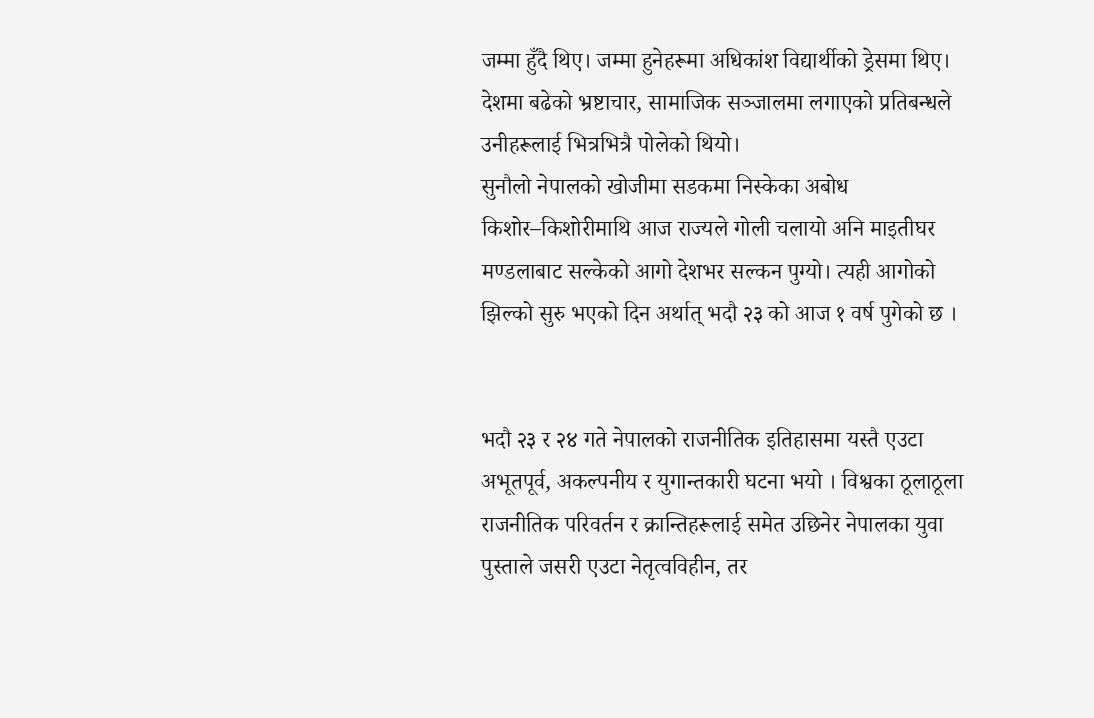जम्मा हुँदै थिए। जम्मा हुनेहरूमा अधिकांश विद्यार्थीको ड्रेसमा थिए। देशमा बढेको भ्रष्टाचार, सामाजिक सञ्जालमा लगाएको प्रतिबन्धले उनीहरूलाई भित्रभित्रै पोलेको थियो।
सुनौलो नेपालको खोजीमा सडकमा निस्केका अबोध किशोर–किशोरीमाथि आज राज्यले गोली चलायो अनि माइतीघर मण्डलाबाट सल्केको आगो देशभर सल्कन पुग्यो। त्यही आगोको झिल्को सुरु भएको दिन अर्थात् भदौ २३ को आज १ वर्ष पुगेको छ ।


भदौ २३ र २४ गते नेपालको राजनीतिक इतिहासमा यस्तै एउटा अभूतपूर्व, अकल्पनीय र युगान्तकारी घटना भयो । विश्वका ठूलाठूला राजनीतिक परिवर्तन र क्रान्तिहरूलाई समेत उछिनेर नेपालका युवा पुस्ताले जसरी एउटा नेतृत्वविहीन, तर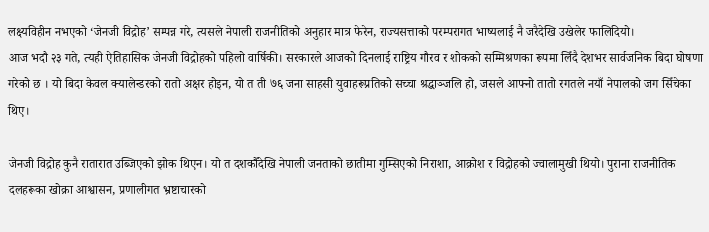लक्ष्यविहीन नभएको ‘जेनजी विद्रोह’ सम्पन्न गरे, त्यसले नेपाली राजनीतिको अनुहार मात्र फेरेन, राज्यसत्ताको परम्परागत भाष्यलाई नै जरैदेखि उखेलेर फालिदियो।
आज भदौ २३ गते, त्यही ऐतिहासिक जेनजी विद्रोहको पहिलो वार्षिकी। सरकारले आजको दिनलाई राष्ट्रिय गौरव र शोकको सम्मिश्रणका रूपमा लिँदै देशभर सार्वजनिक बिदा घोषणा गरेको छ । यो बिदा केवल क्यालेन्डरको रातो अक्षर होइन, यो त ती ७६ जना साहसी युवाहरूप्रतिको सच्चा श्रद्धाञ्जलि हो, जसले आफ्नो तातो रगतले नयाँ नेपालको जग सिँचेका थिए।

जेनजी विद्रोह कुनै रातारात उब्जिएको झोक थिएन। यो त दशकौँदेखि नेपाली जनताको छातीमा गुम्सिएको निराशा, आक्रोश र विद्रोहको ज्वालामुखी थियो। पुराना राजनीतिक दलहरूका खोक्रा आश्वासन, प्रणालीगत भ्रष्टाचारको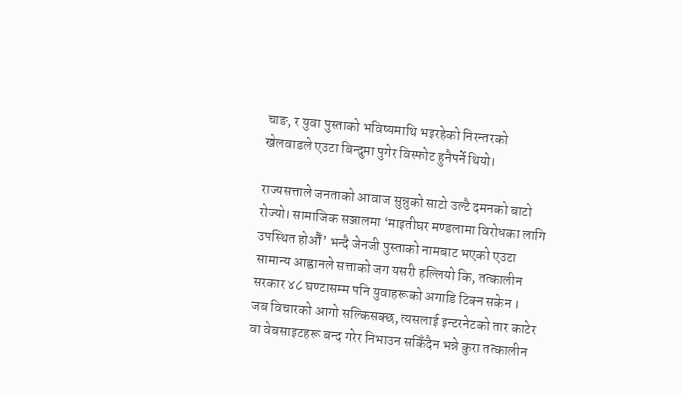चाङ, र युवा पुस्ताको भविष्यमाथि भइरहेको निरन्तरको खेलवाडले एउटा बिन्दुमा पुगेर विस्फोट हुनैपर्ने थियो।

राज्यसत्ताले जनताको आवाज सुन्नुको साटो उल्टै दमनको बाटो रोज्यो। सामाजिक सञ्जालमा ‘माइतीघर मण्डलामा विरोधका लागि उपस्थित होऔँ’ भन्दै जेनजी पुस्ताको नामबाट भएको एउटा सामान्य आह्वानले सत्ताको जग यसरी हल्लियो कि, तत्कालीन सरकार ४८ घण्टासम्म पनि युवाहरूको अगाडि टिक्न सकेन ।
जब विचारको आगो सल्किसक्छ, त्यसलाई इन्टरनेटको तार काटेर वा वेबसाइटहरू बन्द गरेर निभाउन सकिँदैन भन्ने कुरा तत्कालीन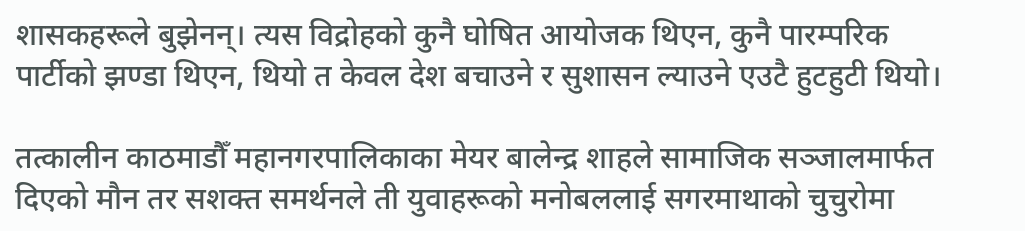शासकहरूले बुझेनन्। त्यस विद्रोहको कुनै घोषित आयोजक थिएन, कुनै पारम्परिक पार्टीको झण्डा थिएन, थियो त केवल देश बचाउने र सुशासन ल्याउने एउटै हुटहुटी थियो।

तत्कालीन काठमाडौँ महानगरपालिकाका मेयर बालेन्द्र शाहले सामाजिक सञ्जालमार्फत दिएको मौन तर सशक्त समर्थनले ती युवाहरूको मनोबललाई सगरमाथाको चुचुरोमा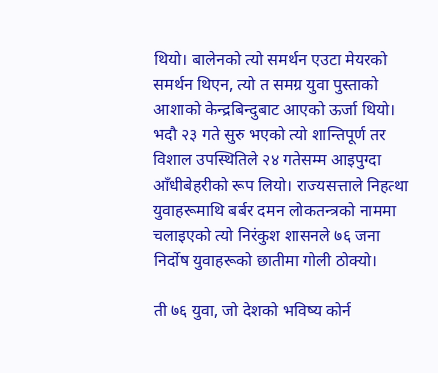थियो। बालेनको त्यो समर्थन एउटा मेयरको समर्थन थिएन, त्यो त समग्र युवा पुस्ताको आशाको केन्द्रबिन्दुबाट आएको ऊर्जा थियो।
भदौ २३ गते सुरु भएको त्यो शान्तिपूर्ण तर विशाल उपस्थितिले २४ गतेसम्म आइपुग्दा आँधीबेहरीको रूप लियो। राज्यसत्ताले निहत्था युवाहरूमाथि बर्बर दमन लोकतन्त्रको नाममा चलाइएको त्यो निरंकुश शासनले ७६ जना निर्दोष युवाहरूको छातीमा गोली ठोक्यो।

ती ७६ युवा, जो देशको भविष्य कोर्न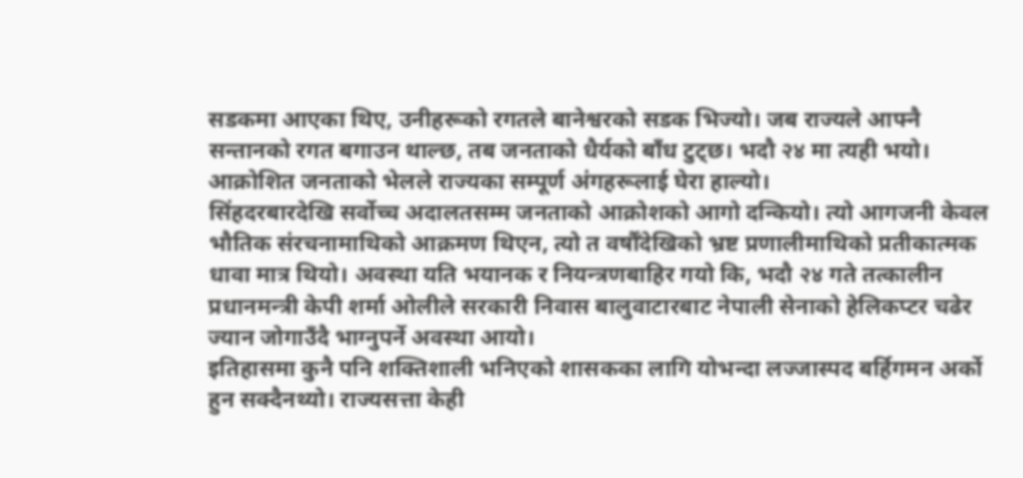सडकमा आएका थिए, उनीहरूको रगतले बानेश्वरको सडक भिज्यो। जब राज्यले आफ्नै सन्तानको रगत बगाउन थाल्छ, तब जनताको धैर्यको बाँध टुट्छ। भदौ २४ मा त्यही भयो। आक्रोशित जनताको भेलले राज्यका सम्पूर्ण अंगहरूलाई घेरा हाल्यो।
सिंहदरबारदेखि सर्वोच्च अदालतसम्म जनताको आक्रोशको आगो दन्कियो। त्यो आगजनी केवल भौतिक संरचनामाथिको आक्रमण थिएन, त्यो त वर्षौँदेखिको भ्रष्ट प्रणालीमाथिको प्रतीकात्मक धावा मात्र थियो। अवस्था यति भयानक र नियन्त्रणबाहिर गयो कि, भदौ २४ गते तत्कालीन प्रधानमन्त्री केपी शर्मा ओलीले सरकारी निवास बालुवाटारबाट नेपाली सेनाको हेलिकप्टर चढेर ज्यान जोगाउँदै भाग्नुपर्ने अवस्था आयो।
इतिहासमा कुनै पनि शक्तिशाली भनिएको शासकका लागि योभन्दा लज्जास्पद बर्हिगमन अर्को हुन सक्दैनथ्यो। राज्यसत्ता केही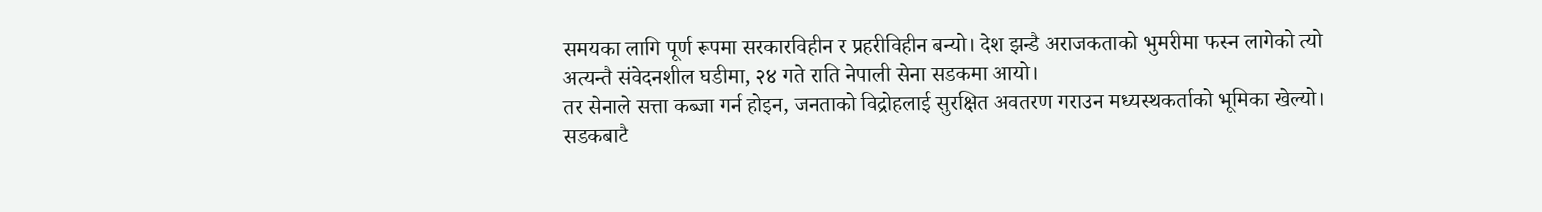समयका लागि पूर्ण रूपमा सरकारविहीन र प्रहरीविहीन बन्यो। देश झन्डै अराजकताको भुमरीमा फस्न लागेको त्यो अत्यन्तै संवेदनशील घडीमा, २४ गते राति नेपाली सेना सडकमा आयो।
तर सेनाले सत्ता कब्जा गर्न होइन, जनताको विद्रोहलाई सुरक्षित अवतरण गराउन मध्यस्थकर्ताको भूमिका खेल्यो। सडकबाटै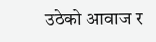उठेको आवाज र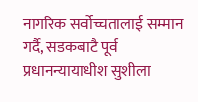नागरिक सर्वोच्चतालाई सम्मान गर्दै, सडकबाटै पूर्व प्रधानन्यायाधीश सुशीला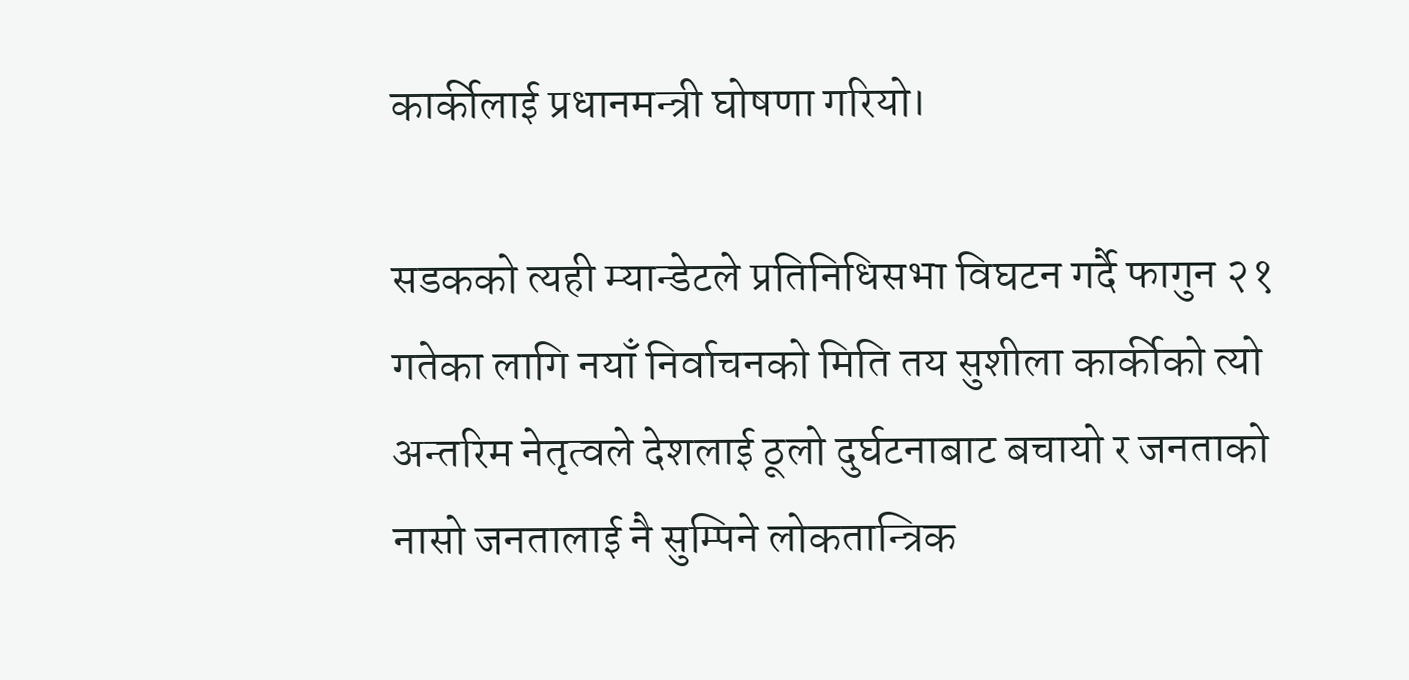कार्कीलाई प्रधानमन्त्री घोषणा गरियो।

सडकको त्यही म्यान्डेटले प्रतिनिधिसभा विघटन गर्दै फागुन २१ गतेका लागि नयाँ निर्वाचनको मिति तय सुशीला कार्कीको त्यो अन्तरिम नेतृत्वले देशलाई ठूलो दुर्घटनाबाट बचायो र जनताको नासो जनतालाई नै सुम्पिने लोकतान्त्रिक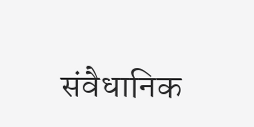संवैधानिक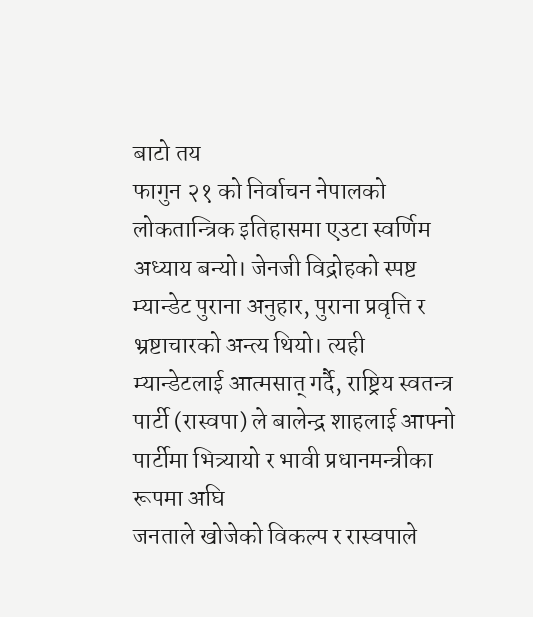बाटो तय
फागुन २१ को निर्वाचन नेपालको लोकतान्त्रिक इतिहासमा एउटा स्वर्णिम अध्याय बन्यो। जेनजी विद्रोहको स्पष्ट म्यान्डेट पुराना अनुहार, पुराना प्रवृत्ति र भ्रष्टाचारको अन्त्य थियो। त्यही म्यान्डेटलाई आत्मसात् गर्दै, राष्ट्रिय स्वतन्त्र पार्टी (रास्वपा) ले बालेन्द्र शाहलाई आफ्नो पार्टीमा भित्र्यायो र भावी प्रधानमन्त्रीका रूपमा अघि
जनताले खोजेको विकल्प र रास्वपाले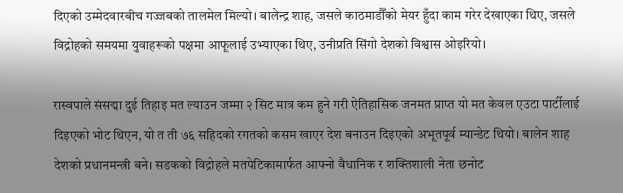दिएको उम्मेदवारबीच गज्जबको तालमेल मिल्यो। बालेन्द्र शाह, जसले काठमाडौँको मेयर हुँदा काम गरेर देखाएका थिए, जसले विद्रोहको समयमा युवाहरूको पक्षमा आफूलाई उभ्याएका थिए, उनीप्रति सिंगो देशको विश्वास ओइरियो।

रास्वपाले संसद्मा दुई तिहाइ मत ल्याउन जम्मा २ सिट मात्र कम हुने गरी ऐतिहासिक जनमत प्राप्त यो मत केवल एउटा पार्टीलाई दिइएको भोट थिएन, यो त ती ७६ सहिदको रगतको कसम खाएर देश बनाउन दिइएको अभूतपूर्व म्यान्डेट थियो। बालेन शाह देशको प्रधानमन्त्री बने। सडकको विद्रोहले मतपेटिकामार्फत आफ्नो वैधानिक र शक्तिशाली नेता छनोट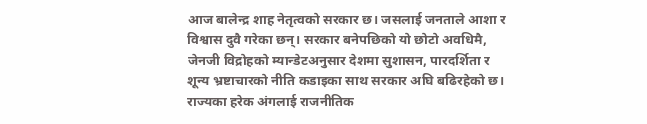आज बालेन्द्र शाह नेतृत्वको सरकार छ। जसलाई जनताले आशा र विश्वास दुवै गरेका छन्। सरकार बनेपछिको यो छोटो अवधिमै, जेनजी विद्रोहको म्यान्डेटअनुसार देशमा सुशासन, पारदर्शिता र शून्य भ्रष्टाचारको नीति कडाइका साथ सरकार अघि बढिरहेको छ।
राज्यका हरेक अंगलाई राजनीतिक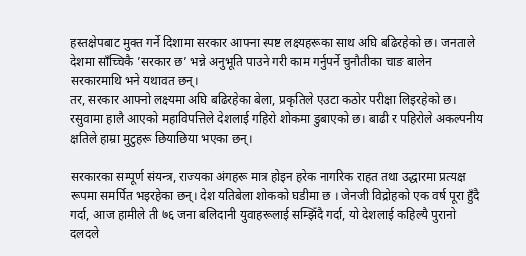हस्तक्षेपबाट मुक्त गर्ने दिशामा सरकार आफ्ना स्पष्ट लक्ष्यहरूका साथ अघि बढिरहेको छ। जनताले देशमा साँच्चिकै ’सरकार छ’ भन्ने अनुभूति पाउने गरी काम गर्नुपर्ने चुनौतीका चाङ बालेन सरकारमाथि भने यथावत छन्।
तर, सरकार आफ्नो लक्ष्यमा अघि बढिरहेका बेला, प्रकृतिले एउटा कठोर परीक्षा लिइरहेको छ। रसुवामा हालै आएको महाविपत्तिले देशलाई गहिरो शोकमा डुबाएको छ। बाढी र पहिरोले अकल्पनीय क्षतिले हाम्रा मुटुहरू छियाछिया भएका छन्।

सरकारका सम्पूर्ण संयन्त्र, राज्यका अंगहरू मात्र होइन हरेक नागरिक राहत तथा उद्धारमा प्रत्यक्ष रूपमा समर्पित भइरहेका छन्। देश यतिबेला शोकको घडीमा छ । जेनजी विद्रोहको एक वर्ष पूरा हुँदै गर्दा, आज हामीले ती ७६ जना बलिदानी युवाहरूलाई सम्झिँदै गर्दा, यो देशलाई कहिल्यै पुरानो दलदले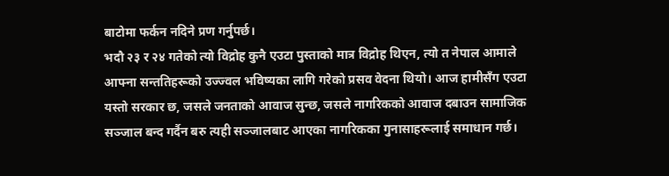बाटोमा फर्कन नदिने प्रण गर्नुपर्छ।
भदौ २३ र २४ गतेको त्यो विद्रोह कुनै एउटा पुस्ताको मात्र विद्रोह थिएन, त्यो त नेपाल आमाले आफ्ना सन्ततिहरूको उज्ज्वल भविष्यका लागि गरेको प्रसव वेदना थियो। आज हामीसँग एउटा यस्तो सरकार छ, जसले जनताको आवाज सुन्छ, जसले नागरिकको आवाज दबाउन सामाजिक सञ्जाल बन्द गर्दैन बरु त्यही सञ्जालबाट आएका नागरिकका गुनासाहरूलाई समाधान गर्छ।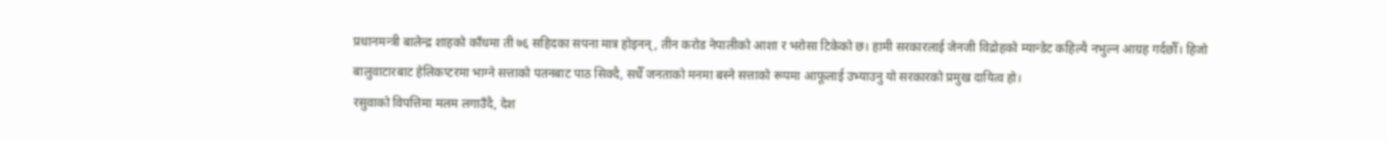प्रधानमन्त्री बालेन्द्र शाहको काँधमा ती ७६ सहिदका सपना मात्र होइनन्, तीन करोड नेपालीको आशा र भरोसा टिकेको छ। हामी सरकारलाई जेनजी विद्रोहको म्यान्डेट कहिल्यै नभुल्न आग्रह गर्दछौँ। हिजो बालुवाटारबाट हेलिकप्टरमा भाग्ने सत्ताको पतनबाट पाठ सिक्दै, सधैँ जनताको मनमा बस्ने सत्ताको रूपमा आफूलाई उभ्याउनु यो सरकारको प्रमुख दायित्व हो।
रसुवाको विपत्तिमा मलम लगाउँदै, देश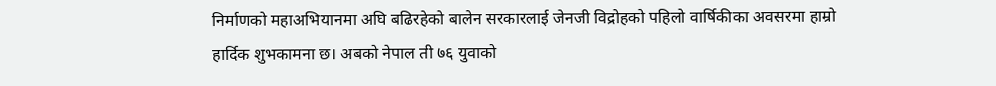निर्माणको महाअभियानमा अघि बढिरहेको बालेन सरकारलाई जेनजी विद्रोहको पहिलो वार्षिकीका अवसरमा हाम्रो हार्दिक शुभकामना छ। अबको नेपाल ती ७६ युवाको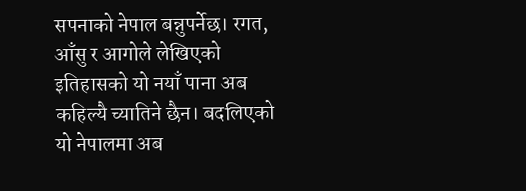सपनाको नेपाल बन्नुपर्नेछ। रगत, आँसु र आगोले लेखिएको इतिहासको यो नयाँ पाना अब कहिल्यै च्यातिने छैन। बदलिएको यो नेपालमा अब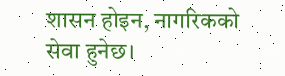शासन होइन, नागरिकको सेवा हुनेछ।